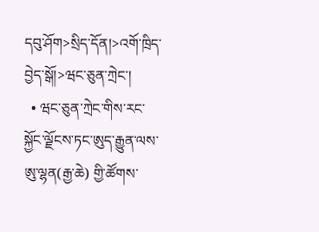དབུ་ཤོག>སྲིད་དོན།>འགོ་ཁྲིད་བྱེད་སྒོ།>ཝང་ཅུན་ཀྲེང་།
  • ཝང་ཅུན་ཀྲེང་གིས་རང་སྐྱོང་ལྗོངས་ཏང་ཨུད་རྒྱུན་ལས་ཨུ་ལྷན(རྒྱ་ཆེ) གྱི་ཚོགས་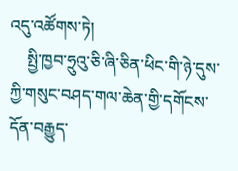འདུ་འཚོགས་ཏེ།
    སྤྱི་ཁྱབ་ཧྲུའུ་ཅི་ཞི་ཅིན་ཕིང་གི་ཉེ་དུས་ཀྱི་གསུང་བཤད་གལ་ཆེན་གྱི་དགོངས་དོན་བརྒྱུད་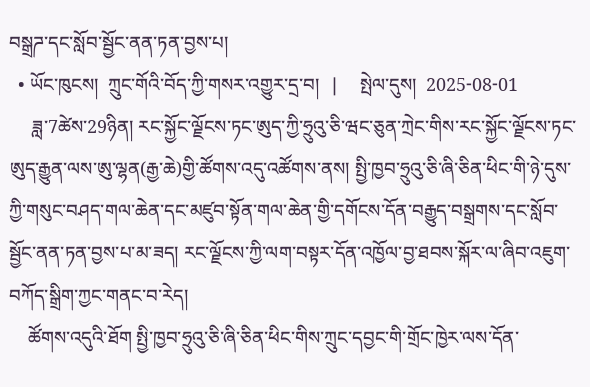བསྒྲཌ་དང་སློབ་སྦྱོང་ནན་ཏན་བྱས་པ།
  • ཡོང་ཁུངས།  ཀྲུང་གོའི་བོད་ཀྱི་གསར་འགྱུར་དྲ་བ།   |     སྤེལ་དུས།  2025-08-01
     ཟླ་7ཚེས་29ཉིན། རང་སྐྱོང་ལྗོངས་ཏང་ཨུད་ཀྱི་ཧྲུའུ་ཅི་ཝང་ཅུན་ཀྲེང་གིས་རང་སྐྱོང་ལྗོངས་ཏང་ཨུད་རྒྱུན་ལས་ཨུ་ལྷན(རྒྱ་ཆེ)གྱི་ཚོགས་འདུ་འཚོགས་ནས། སྤྱི་ཁྱབ་ཧྲུའུ་ཅི་ཞི་ཅིན་ཕིང་གི་ཉེ་དུས་ཀྱི་གསུང་བཤད་གལ་ཆེན་དང་མཛུབ་སྟོན་གལ་ཆེན་གྱི་དགོངས་དོན་བརྒྱུད་བསྒྲགས་དང་སློབ་སྦྱོང་ནན་ཏན་བྱས་པ་མ་ཟད། རང་ལྗོངས་ཀྱི་ལག་བསྟར་དོན་འཁྱོལ་བྱ་ཐབས་སྐོར་ལ་ཞིབ་འཇུག་བཀོད་སྒྲིག་ཀྱང་གནང་བ་རེད།
    ཚོགས་འདུའི་ཐོག སྤྱི་ཁྱབ་ཧྲུའུ་ཅི་ཞི་ཅིན་ཕིང་གིས་ཀྲུང་དབྱང་གི་གྲོང་ཁྱེར་ལས་དོན་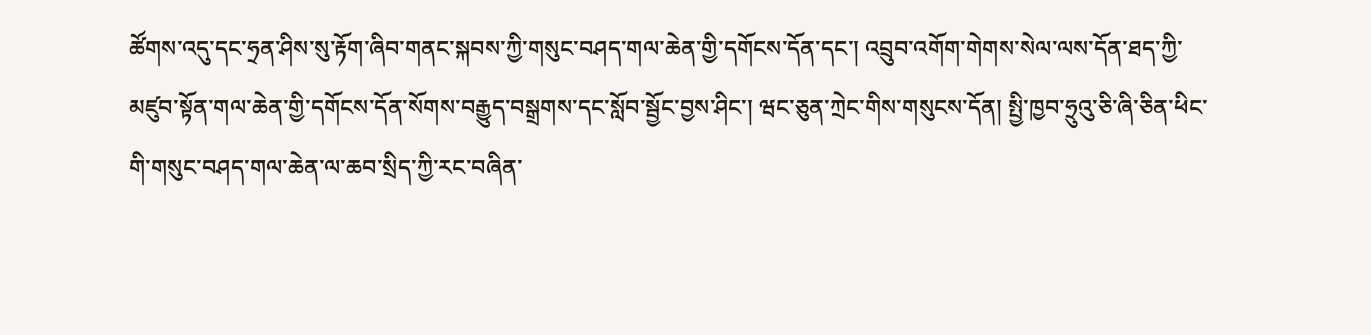ཚོགས་འདུ་དང་ཧྲན་ཤིས་སུ་རྟོག་ཞིབ་གནང་སྐབས་ཀྱི་གསུང་བཤད་གལ་ཆེན་གྱི་དགོངས་དོན་དང་། འབྲུབ་འགོག་གེགས་སེལ་ལས་དོན་ཐད་ཀྱི་མཛུབ་སྟོན་གལ་ཆེན་གྱི་དགོངས་དོན་སོགས་བརྒྱུད་བསྒྲགས་དང་སློབ་སྦྱོང་བྱས་ཤིང་། ཝང་ཅུན་ཀྲེང་གིས་གསུངས་དོན། སྤྱི་ཁྱབ་ཧྲུའུ་ཅི་ཞི་ཅིན་ཕིང་གི་གསུང་བཤད་གལ་ཆེན་ལ་ཆབ་སྲིད་ཀྱི་རང་བཞིན་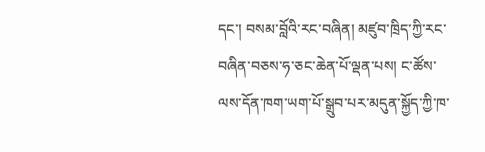དང་། བསམ་བློའི་རང་བཞིན། མཛུབ་ཁྲིད་ཀྱི་རང་བཞིན་བཅས་ཧ་ཅང་ཆེན་པོ་ལྡན་པས། ང་ཚོས་ལས་དོན་ཁག་ཡག་པོ་སྒྲུབ་པར་མདུན་སྐྱོད་ཀྱི་ཁ་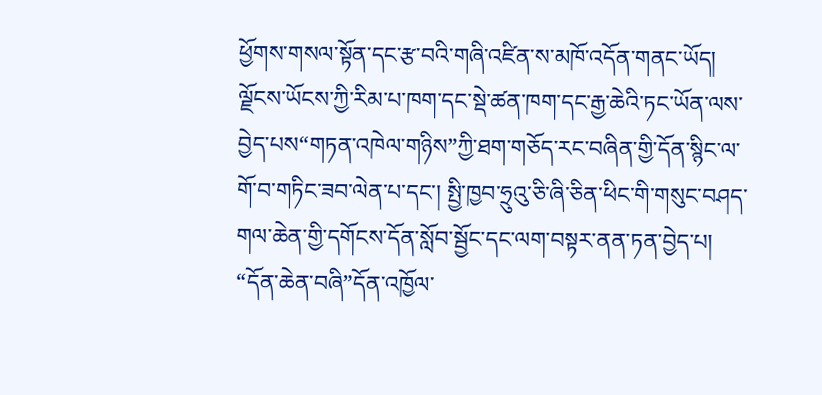ཕྱོགས་གསལ་སྟོན་དང་རྩ་བའི་གཞི་འཛིན་ས་མཁོ་འདོན་གནང་ཡོད། ལྗོངས་ཡོངས་ཀྱི་རིམ་པ་ཁག་དང་སྡེ་ཚན་ཁག་དང་རྒྱ་ཆེའི་ཏང་ཡོན་ལས་བྱེད་པས“གཏན་འཁེལ་གཉིས”ཀྱི་ཐག་གཅོད་རང་བཞིན་གྱི་དོན་སྙིང་ལ་གོ་བ་གཏིང་ཟབ་ལེན་པ་དང་། སྤྱི་ཁྱབ་ཧྲུའུ་ཅི་ཞི་ཅིན་ཕིང་གི་གསུང་བཤད་གལ་ཆེན་གྱི་དགོངས་དོན་སློབ་སྦྱོང་དང་ལག་བསྟར་ནན་ཏན་བྱེད་པ། “དོན་ཆེན་བཞི”དོན་འཁྱོལ་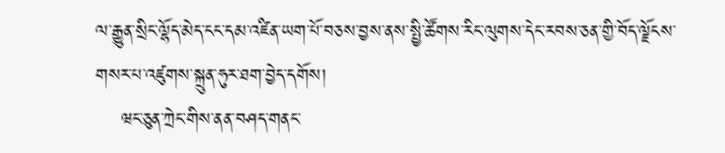ལ་རྒྱུན་སྲིང་ལྷོད་མེད་ངང་དམ་འཛིན་ཡག་པོ་བཅས་བྱས་ནས་སྤྱི་ཚོགས་རིང་ལུགས་དེང་རབས་ཅན་གྱི་བོད་ལྗོངས་གསར་པ་འཛུགས་སྐྲུན་ཧུར་ཐག་བྱེད་དགོས།
    ཝང་ཅུན་ཀྲེང་གིས་ནན་བཤད་གནང་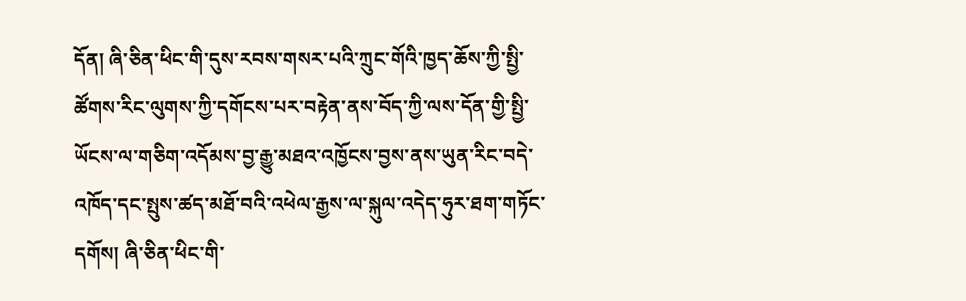དོན། ཞི་ཅིན་ཕིང་གི་དུས་རབས་གསར་པའི་ཀྲུང་གོའི་ཁྱད་ཆོས་ཀྱི་སྤྱི་ཚོགས་རིང་ལུགས་ཀྱི་དགོངས་པར་བརྟེན་ནས་བོད་ཀྱི་ལས་དོན་གྱི་སྤྱི་ཡོངས་ལ་གཅིག་འདོམས་བྱ་རྒྱུ་མཐའ་འཁྱོངས་བྱས་ནས་ཡུན་རིང་བདེ་འཁོད་དང་སྤུས་ཚད་མཐོ་བའི་འཕེལ་རྒྱས་ལ་སྐུལ་འདེད་ཧུར་ཐག་གཏོང་དགོས། ཞི་ཅིན་ཕིང་གི་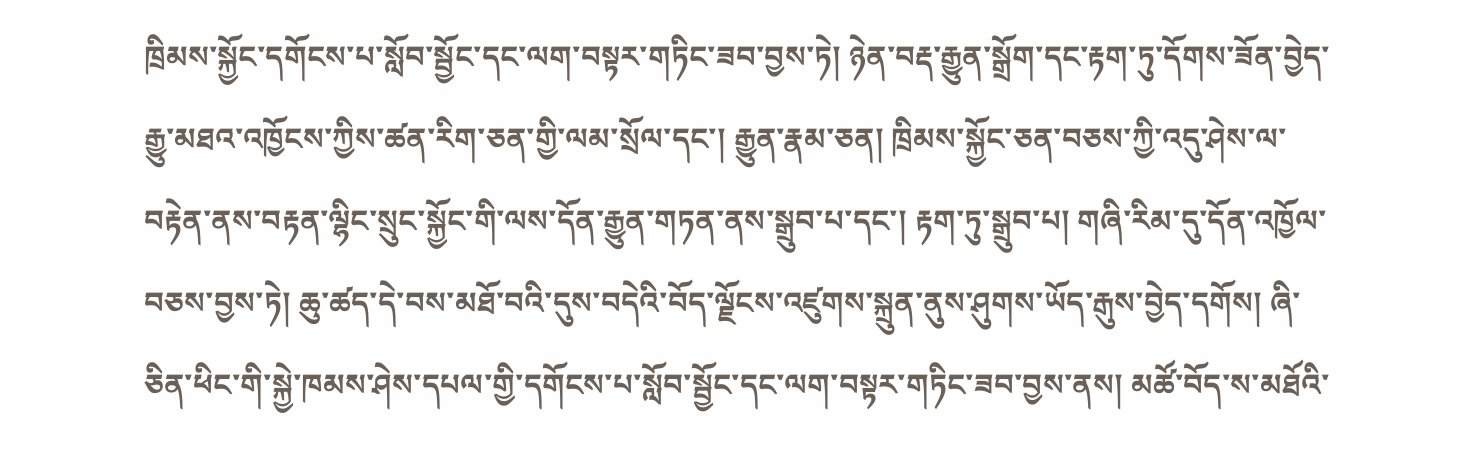ཁྲིམས་སྐྱོང་དགོངས་པ་སློབ་སྦྱོང་དང་ལག་བསྟར་གཏིང་ཟབ་བྱས་ཏེ། ཉེན་བརྡ་རྒྱུན་སྒྲོག་དང་རྟག་ཏུ་དོགས་ཟོན་བྱེད་རྒྱུ་མཐའ་འཁྱོངས་ཀྱིས་ཚན་རིག་ཅན་གྱི་ལམ་སྲོལ་དང་། རྒྱུན་རྣམ་ཅན། ཁྲིམས་སྐྱོང་ཅན་བཅས་ཀྱི་འདུ་ཤེས་ལ་བརྟེན་ནས་བརྟན་ལྷིང་སྲུང་སྐྱོང་གི་ལས་དོན་རྒྱུན་གཏན་ནས་སྒྲུབ་པ་དང་། རྟག་ཏུ་སྒྲུབ་པ། གཞི་རིམ་དུ་དོན་འཁྱོལ་བཅས་བྱས་ཏེ། ཆུ་ཚད་དེ་བས་མཐོ་བའི་དུས་བདེའི་བོད་ལྗོངས་འཛུགས་སྐྲུན་ནུས་ཤུགས་ཡོད་རྒུས་བྱེད་དགོས། ཞི་ཅིན་ཕིང་གི་སྐྱེ་ཁམས་ཤེས་དཔལ་གྱི་དགོངས་པ་སློབ་སྦྱོང་དང་ལག་བསྟར་གཏིང་ཟབ་བྱས་ནས། མཚོ་བོད་ས་མཐོའི་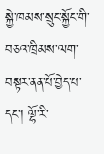སྐྱེ་ཁམས་སྲུང་སྐྱོང་གི་བཅའ་ཁྲིམས་ལག་བསྟར་ནན་པོ་བྱེད་པ་དང་། ལྷོ་རི་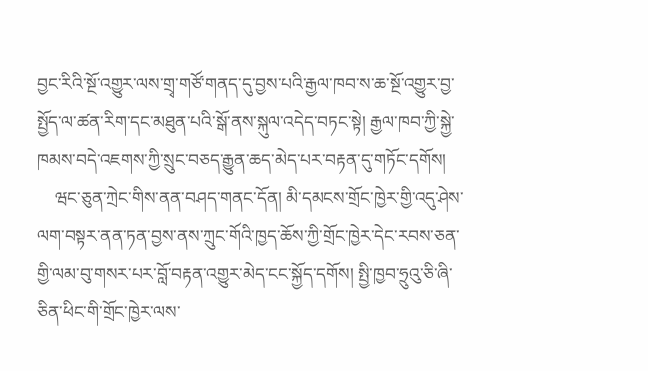བྱང་རིའི་སྔོ་འགྱུར་ལས་གྲྭ་གཙོ་གནད་དུ་བྱས་པའི་རྒྱལ་ཁབ་ས་ཆ་སྔོ་འགྱུར་བྱ་སྤྱོད་ལ་ཚན་རིག་དང་མཐུན་པའི་སྒོ་ནས་སྐུལ་འདེད་བཏང་སྟེ། རྒྱལ་ཁབ་ཀྱི་སྐྱེ་ཁམས་བདེ་འཇགས་ཀྱི་སྲུང་བཅད་རྒྱུན་ཆད་མེད་པར་བརྟན་དུ་གཏོང་དགོས།
    ཝང་ཅུན་ཀྲེང་གིས་ནན་བཤད་གནང་དོན། མི་དམངས་གྲོང་ཁྱེར་གྱི་འདུ་ཤེས་ལག་བསྟར་ནན་ཏན་བྱས་ནས་ཀྲུང་གོའི་ཁྱད་ཆོས་ཀྱི་གྲོང་ཁྱེར་དེང་རབས་ཅན་གྱི་ལམ་བུ་གསར་པར་བློ་བརྟན་འགྱུར་མེད་ངང་སྐྱོད་དགོས། སྤྱི་ཁྱབ་ཧྲུའུ་ཅི་ཞི་ཅིན་ཕིང་གི་གྲོང་ཁྱེར་ལས་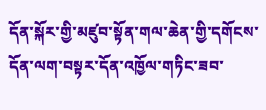དོན་སྐོར་གྱི་མཛུབ་སྟོན་གལ་ཆེན་གྱི་དགོངས་དོན་ལག་བསྟར་དོན་འཁྱོལ་གཏིང་ཟབ་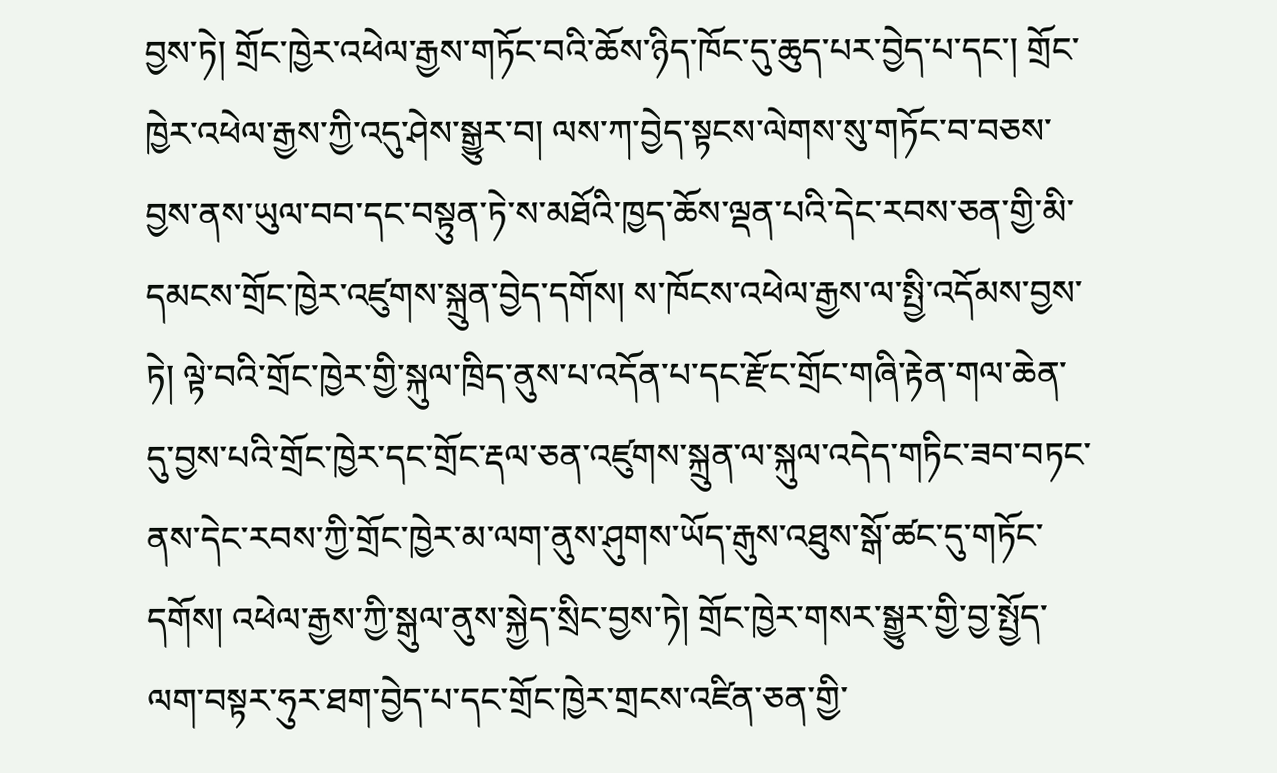བྱས་ཏེ། གྲོང་ཁྱེར་འཕེལ་རྒྱས་གཏོང་བའི་ཆོས་ཉིད་ཁོང་དུ་ཆུད་པར་བྱེད་པ་དང་། གྲོང་ཁྱེར་འཕེལ་རྒྱས་ཀྱི་འདུ་ཤེས་སྒྱུར་བ། ལས་ཀ་བྱེད་སྟངས་ལེགས་སུ་གཏོང་བ་བཅས་བྱས་ནས་ཡུལ་བབ་དང་བསྟུན་ཏེ་ས་མཐོའི་ཁྱད་ཆོས་ལྡན་པའི་དེང་རབས་ཅན་གྱི་མི་དམངས་གྲོང་ཁྱེར་འཛུགས་སྐྲུན་བྱེད་དགོས། ས་ཁོངས་འཕེལ་རྒྱས་ལ་སྤྱི་འདོམས་བྱས་ཏེ། ལྟེ་བའི་གྲོང་ཁྱེར་གྱི་སྐུལ་ཁྲིད་ནུས་པ་འདོན་པ་དང་རྫོང་གྲོང་གཞི་རྟེན་གལ་ཆེན་དུ་བྱས་པའི་གྲོང་ཁྱེར་དང་གྲོང་རྡལ་ཅན་འཛུགས་སྐྲུན་ལ་སྐུལ་འདེད་གཏིང་ཟབ་བཏང་ནས་དེང་རབས་ཀྱི་གྲོང་ཁྱེར་མ་ལག་ནུས་ཤུགས་ཡོད་རྒུས་འཐུས་སྒོ་ཚང་དུ་གཏོང་དགོས། འཕེལ་རྒྱས་ཀྱི་སྒུལ་ནུས་སྐྱེད་སྲིང་བྱས་ཏེ། གྲོང་ཁྱེར་གསར་སྒྱུར་གྱི་བྱ་སྤྱོད་ལག་བསྟར་ཧུར་ཐག་བྱེད་པ་དང་གྲོང་ཁྱེར་གྲངས་འཛིན་ཅན་གྱི་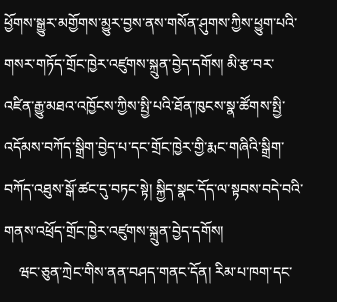ཕྱོགས་སྒྱུར་མགྱོགས་མྱུར་བྱས་ནས་གསོན་ཤུགས་ཀྱིས་ཕྱུག་པའི་གསར་གཏོད་གྲོང་ཁྱེར་འཛུགས་སྐྲུན་བྱེད་དགོས། མི་རྩ་བར་འཛིན་རྒྱུ་མཐའ་འཁྱོངས་ཀྱིས་སྤྱི་པའི་ཐོན་ཁུངས་སྣ་ཚོགས་སྤྱི་འདོམས་བཀོད་སྒྲིག་བྱེད་པ་དང་གྲོང་ཁྱེར་གྱི་རྨང་གཞིའི་སྒྲིག་བཀོད་འཐུས་སྒོ་ཚང་དུ་བཏང་སྟེ། སྐྱིད་སྣང་དོད་ལ་སྟབས་བདེ་བའི་གནས་འཕྲོད་གྲོང་ཁྱེར་འཛུགས་སྐྲུན་བྱེད་དགོས།
    ཝང་ཅུན་ཀྲེང་གིས་ནན་བཤད་གནང་དོན། རིམ་པ་ཁག་དང་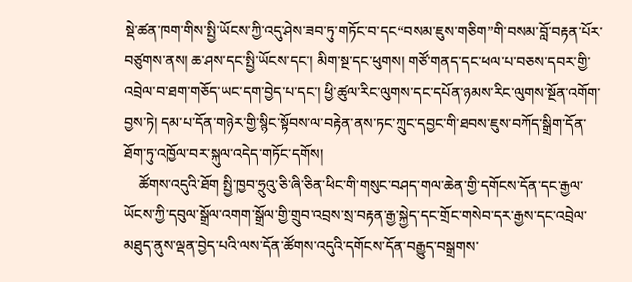སྡེ་ཚན་ཁག་གིས་སྤྱི་ཡོངས་ཀྱི་འདུ་ཤེས་ཟབ་ཏུ་གཏོང་བ་དང“བསམ་ཇུས་གཅིག”གི་བསམ་བློ་བརྟན་པོར་བཙུགས་ནས། ཆ་ཤས་དང་སྤྱི་ཡོངས་དང་། མིག་སྔ་དང་ཕུགས། གཙོ་གནད་དང་ཕལ་པ་བཅས་དབར་གྱི་འབྲེལ་བ་ཐག་གཅོད་ཡང་དག་བྱེད་པ་དང་། ཕྱི་ཚུལ་རིང་ལུགས་དང་དཔོན་ཉམས་རིང་ལུགས་སྔོན་འགོག་བྱས་ཏེ། དམ་པ་དོན་གཉེར་གྱི་སྙིང་སྟོབས་ལ་བརྟེན་ནས་ཏང་ཀྲུང་དབྱང་གི་ཐབས་ཇུས་བཀོད་སྒྲིག་དོན་ཐོག་ཏུ་འཁྱོལ་བར་སྐུལ་འདེད་གཏོང་དགོས།
    ཚོགས་འདུའི་ཐོག སྤྱི་ཁྱབ་ཧྲུའུ་ཅི་ཞི་ཅིན་ཕིང་གི་གསུང་བཤད་གལ་ཆེན་གྱི་དགོངས་དོན་དང་རྒྱལ་ཡོངས་ཀྱི་དབུལ་སྒྲོལ་འགག་སྒྲོལ་གྱི་གྲུབ་འབྲས་སྲ་བརྟན་རྒྱ་སྐྱེད་དང་གྲོང་གསེབ་དར་རྒྱས་དང་འབྲེལ་མཐུད་ནུས་ལྡན་བྱེད་པའི་ལས་དོན་ཚོགས་འདུའི་དགོངས་དོན་བརྒྱུད་བསྒྲགས་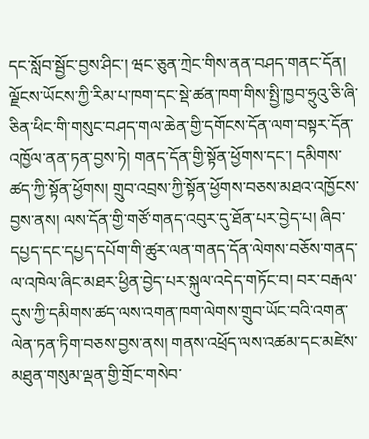དང་སློབ་སྦྱོང་བྱས་ཤིང་། ཝང་ཅུན་ཀྲེང་གིས་ནན་བཤད་གནང་དོན། ལྗོངས་ཡོངས་ཀྱི་རིམ་པ་ཁག་དང་སྡེ་ཚན་ཁག་གིས་སྤྱི་ཁྱབ་ཧྲུའུ་ཅི་ཞི་ཅིན་ཕིང་གི་གསུང་བཤད་གལ་ཆེན་གྱི་དགོངས་དོན་ལག་བསྟར་དོན་འཁྱོལ་ནན་ཏན་བྱས་ཏེ། གནད་དོན་གྱི་སྟོན་ཕྱོགས་དང་། དམིགས་ཚད་ཀྱི་སྟོན་ཕྱོགས། གྲུབ་འབྲས་ཀྱི་སྟོན་ཕྱོགས་བཅས་མཐའ་འཁྱོངས་བྱས་ནས། ལས་དོན་གྱི་གཙོ་གནད་འབུར་དུ་ཐོན་པར་བྱེད་པ། ཞིབ་དཔྱད་དང་དཔྱད་དཔོག་གི་ཚུར་ལན་གནད་དོན་ལེགས་བཅོས་གནད་ལ་འཁེལ་ཞིང་མཐར་ཕྱིན་བྱེད་པར་སྐུལ་འདེད་གཏོང་བ། བར་བརྒལ་དུས་ཀྱི་དམིགས་ཚད་ལས་འགན་ཁག་ལེགས་གྲུབ་ཡོང་བའི་འགན་ལེན་ཏན་ཏིག་བཅས་བྱས་ནས། གནས་འཕྲོད་ལས་འཚམ་དང་མཛེས་མཐུན་གསུམ་ལྡན་གྱི་གྲོང་གསེབ་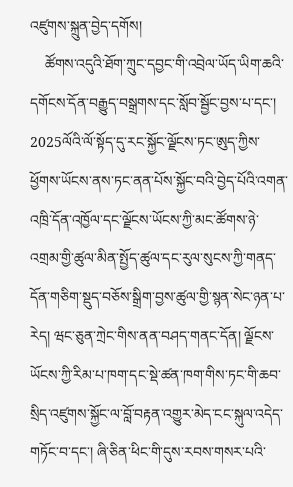འཛུགས་སྐྲུན་བྱེད་དགོས།
    ཚོགས་འདུའི་ཐོག་ཀྲུང་དབྱང་གི་འབྲེལ་ཡོད་ཡིག་ཆའི་དགོངས་དོན་བརྒྱུད་བསྒྲགས་དང་སློབ་སྦྱོང་བྱས་པ་དང་། 2025ལོའི་ལོ་སྟོད་དུ་རང་སྐྱོང་ལྗོངས་ཏང་ཨུད་ཀྱིས་ཕྱོགས་ཡོངས་ནས་ཏང་ནན་པོས་སྐྱོང་བའི་བྱེད་པོའི་འགན་འཁྲི་དོན་འཁྱོལ་དང་ལྗོངས་ཡོངས་ཀྱི་མང་ཚོགས་ཉེ་འགྲམ་གྱི་ཚུལ་མིན་སྤྱོད་ཚུལ་དང་རུལ་སུངས་ཀྱི་གནད་དོན་གཅིག་སྡུད་བཅོས་སྒྲིག་བྱས་ཚུལ་གྱི་སྙན་སེང་ཉན་པ་རེད། ཝང་ཅུན་ཀྲེང་གིས་ནན་བཤད་གནང་དོན། ལྗོངས་ཡོངས་ཀྱི་རིམ་པ་ཁག་དང་སྡེ་ཚན་ཁག་གིས་ཏང་གི་ཆབ་སྲིད་འཛུགས་སྐྱོང་ལ་བློ་བརྟན་འགྱུར་མེད་ངང་སྐུལ་འདེད་གཏོང་བ་དང་། ཞི་ཅིན་ཕིང་གི་དུས་རབས་གསར་པའི་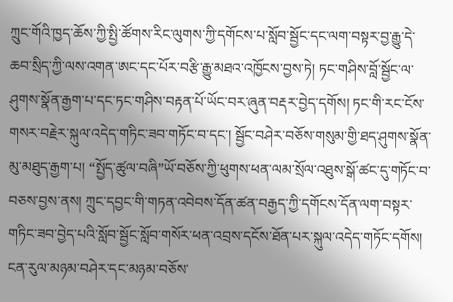ཀྲུང་གོའི་ཁྱད་ཆོས་ཀྱི་སྤྱི་ཚོགས་རིང་ལུགས་ཀྱི་དགོངས་པ་སློབ་སྦྱོང་དང་ལག་བསྟར་བྱ་རྒྱུ་དེ་ཆབ་སྲིད་ཀྱི་ལས་འགན་ཨང་དང་པོར་བརྩི་རྒྱུ་མཐའ་འཁྱོངས་བྱས་ཏེ། ཏང་གཤིས་བློ་སྦྱོང་ལ་ཤུགས་སྣོན་རྒྱག་པ་དང་ཏང་གཤིས་བརྟན་པོ་ཡོང་བར་ཞུན་བརྡར་བྱེད་དགོས། ཏང་གི་རང་ངོས་གསར་བརྗེར་སྐུལ་འདེད་གཏིང་ཟབ་གཏོང་བ་དང་། སྦྱོང་བཤེར་བཅོས་གསུམ་གྱི་ཐད་ཤུགས་སྣོན་མུ་མཐུད་རྒྱག་པ། “སྤྱོད་ཚུལ་བཞི”ཡོ་བཅོས་ཀྱི་ཕུགས་ཕན་ལམ་སྲོལ་འཐུས་སྒོ་ཚང་དུ་གཏོང་བ་བཅས་བྱས་ནས། ཀྲུང་དབྱང་གི་གཏན་འབེབས་དོན་ཚན་བརྒྱད་ཀྱི་དགོངས་དོན་ལག་བསྟར་གཏིང་ཟབ་བྱེད་པའི་སློབ་སྦྱོང་སློབ་གསོར་ཕན་འབྲས་དངོས་ཐོན་པར་སྐུལ་འདེད་གཏོང་དགོས། ངན་རུལ་མཉམ་བཤེར་དང་མཉམ་བཅོས་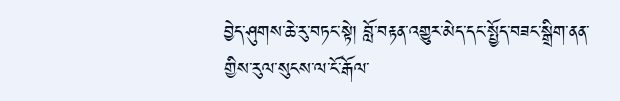བྱེད་ཤུགས་ཆེ་རུ་བཏང་སྟེ། བློ་བརྟན་འགྱུར་མེད་དང་སྤྱོད་བཟང་སྒྲིག་ནན་གྱིས་རུལ་སུངས་ལ་ངོ་རྒོལ་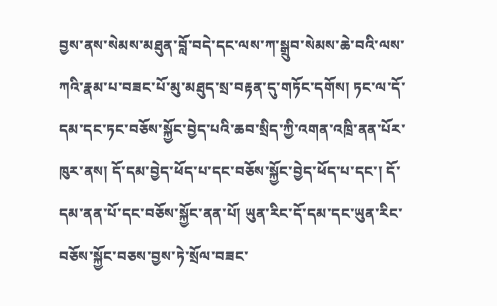བྱས་ནས་སེམས་མཐུན་བློ་བདེ་དང་ལས་ཀ་སྒྲུབ་སེམས་ཆེ་བའི་ལས་ཀའི་རྣམ་པ་བཟང་པོ་མུ་མཐུད་སྲ་བརྟན་དུ་གཏོང་དགོས། ཏང་ལ་དོ་དམ་དང་ཏང་བཅོས་སྐྱོང་བྱེད་པའི་ཆབ་སྲིད་ཀྱི་འགན་འཁྲི་ནན་པོར་ཁུར་ནས། དོ་དམ་བྱེད་ཕོད་པ་དང་བཅོས་སྐྱོང་བྱེད་ཕོད་པ་དང་། དོ་དམ་ནན་པོ་དང་བཅོས་སྐྱོང་ནན་པོ། ཡུན་རིང་དོ་དམ་དང་ཡུན་རིང་བཅོས་སྐྱོང་བཅས་བྱས་ཏེ་སྲོལ་བཟང་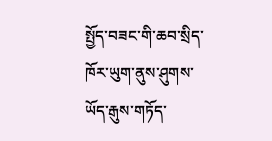སྤྱོད་བཟང་གི་ཆབ་སྲིད་ཁོར་ཡུག་ནུས་ཤུགས་ཡོད་རྒུས་གཏོད་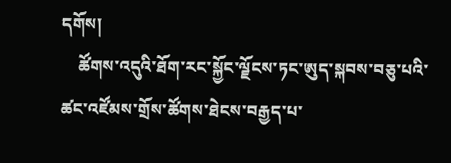དགོས།
    ཚོགས་འདུའི་ཐོག་རང་སྐྱོང་ལྗོངས་ཏང་ཨུད་སྐབས་བཅུ་པའི་ཚང་འཛོམས་གྲོས་ཚོགས་ཐེངས་བརྒྱད་པ་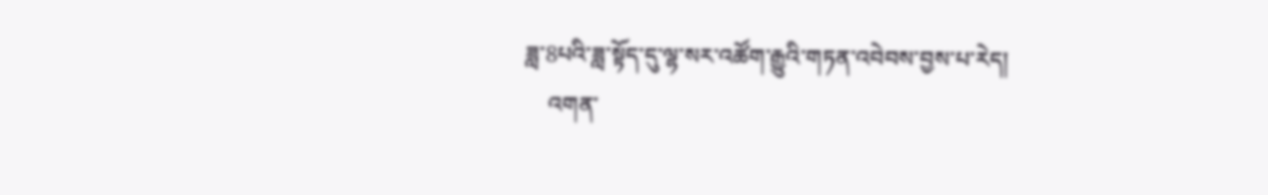ཟླ་8པའི་ཟླ་སྟོད་དུ་ལྷ་སར་འཚོག་རྒྱུའི་གཏན་འབེབས་བྱས་པ་རེད།
    འགན་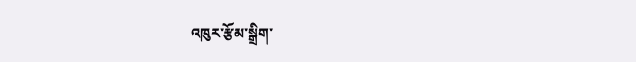འཁུར་རྩོམ་སྒྲིག་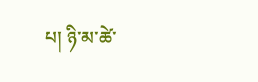པ། ཉི་མ་ཚེ་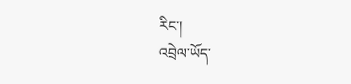རིང་།
འབྲེལ་ཡོད་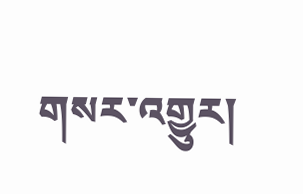གསར་འགྱུར།